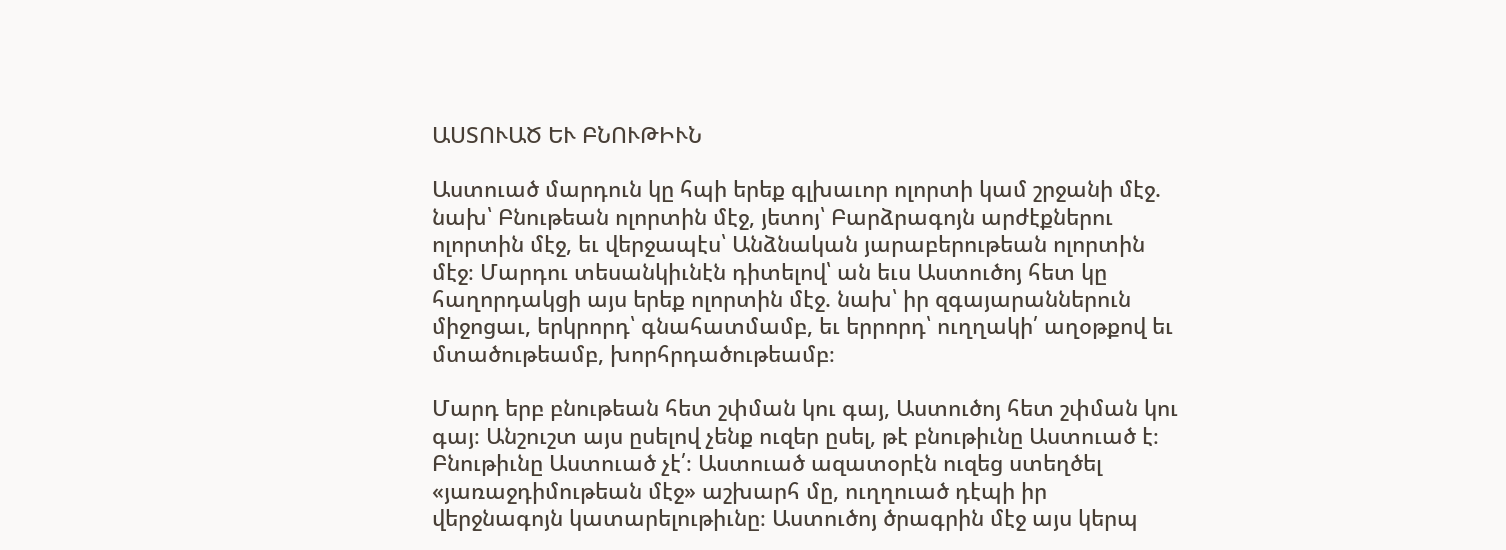ԱՍՏՈՒԱԾ ԵՒ ԲՆՈՒԹԻՒՆ

Աստուած մարդուն կը հպի երեք գլխաւոր ոլորտի կամ շրջանի մէջ. նախ՝ Բնութեան ոլորտին մէջ, յետոյ՝ Բարձրագոյն արժէքներու ոլորտին մէջ, եւ վերջապէս՝ Անձնական յարաբերութեան ոլորտին մէջ։ Մարդու տեսանկիւնէն դիտելով՝ ան եւս Աստուծոյ հետ կը հաղորդակցի այս երեք ոլորտին մէջ. նախ՝ իր զգայարաններուն միջոցաւ, երկրորդ՝ գնահատմամբ, եւ երրորդ՝ ուղղակի՛ աղօթքով եւ մտածութեամբ, խորհրդածութեամբ։

Մարդ երբ բնութեան հետ շփման կու գայ, Աստուծոյ հետ շփման կու գայ։ Անշուշտ այս ըսելով չենք ուզեր ըսել, թէ բնութիւնը Աստուած է։ Բնութիւնը Աստուած չէ՛։ Աստուած ազատօրէն ուզեց ստեղծել «յառաջդիմութեան մէջ» աշխարհ մը, ուղղուած դէպի իր վերջնագոյն կատարելութիւնը։ Աստուծոյ ծրագրին մէջ այս կերպ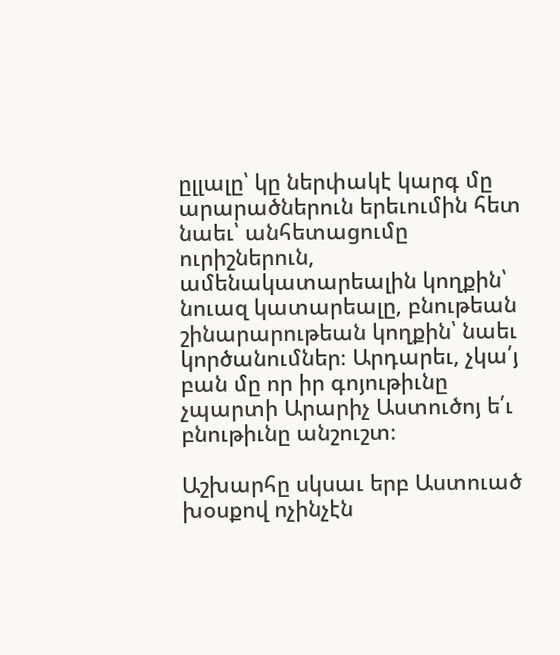ըլլալը՝ կը ներփակէ կարգ մը արարածներուն երեւումին հետ նաեւ՝ անհետացումը ուրիշներուն, ամենակատարեալին կողքին՝ նուազ կատարեալը, բնութեան շինարարութեան կողքին՝ նաեւ կործանումներ։ Արդարեւ, չկա՛յ բան մը որ իր գոյութիւնը չպարտի Արարիչ Աստուծոյ ե՛ւ բնութիւնը անշուշտ։

Աշխարհը սկսաւ երբ Աստուած խօսքով ոչինչէն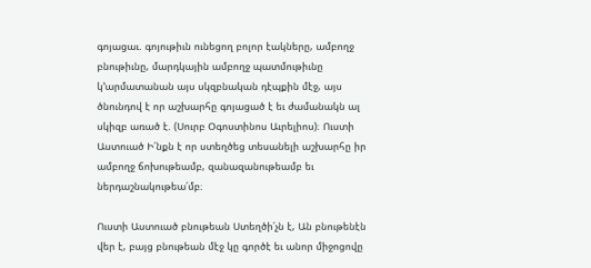գոյացաւ. գոյութիւն ունեցող բոլոր էակները, ամբողջ բնութիւնը, մարդկային ամբողջ պատմութիւնը կ՚արմատանան այս սկզբնական դէպքին մէջ, այս ծնունդով է որ աշխարհը գոյացած է եւ ժամանակն ալ սկիզբ առած է. (Սուրբ Օգոստինոս Աւրելիոս)։ Ուստի Աստուած Ի՛նքն է որ ստեղծեց տեսանելի աշխարհը իր ամբողջ ճոխութեամբ, զանազանութեամբ եւ ներդաշնակութեա՛մբ։

Ուստի Աստուած բնութեան Ստեղծի՛չն է, Ան բնութենէն վեր է, բայց բնութեան մէջ կը գործէ եւ անոր միջոցովը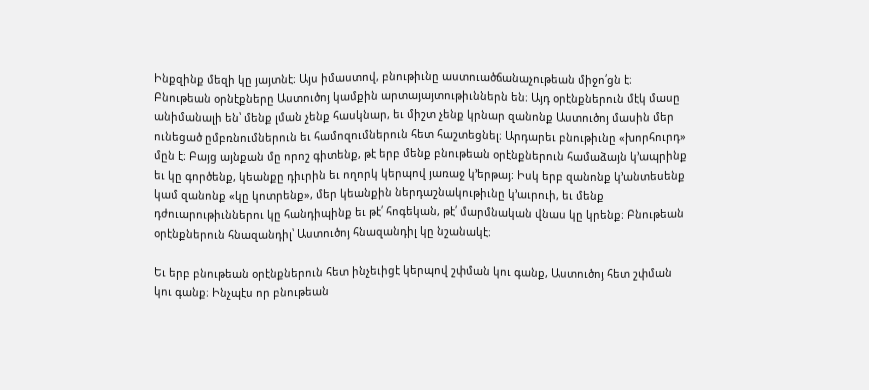Ինքզինք մեզի կը յայտնէ։ Այս իմաստով, բնութիւնը աստուածճանաչութեան միջո՛ցն է։ Բնութեան օրնէքները Աստուծոյ կամքին արտայայտութիւններն են։ Այդ օրէնքներուն մէկ մասը անիմանալի են՝ մենք լման չենք հասկնար, եւ միշտ չենք կրնար զանոնք Աստուծոյ մասին մեր ունեցած ըմբռնումներուն եւ համոզումներուն հետ հաշտեցնել։ Արդարեւ բնութիւնը «խորհուրդ» մըն է։ Բայց այնքան մը որոշ գիտենք, թէ երբ մենք բնութեան օրէնքներուն համաձայն կ՚ապրինք եւ կը գործենք, կեանքը դիւրին եւ ողորկ կերպով յառաջ կ՚երթայ։ Իսկ երբ զանոնք կ՚անտեսենք կամ զանոնք «կը կոտրենք», մեր կեանքին ներդաշնակութիւնը կ՚աւրուի, եւ մենք դժուարութիւններու կը հանդիպինք եւ թէ՛ հոգեկան, թէ՛ մարմնական վնաս կը կրենք։ Բնութեան օրէնքներուն հնազանդիլ՝ Աստուծոյ հնազանդիլ կը նշանակէ։

Եւ երբ բնութեան օրէնքներուն հետ ինչեւիցէ կերպով շփման կու գանք, Աստուծոյ հետ շփման կու գանք։ Ինչպէս որ բնութեան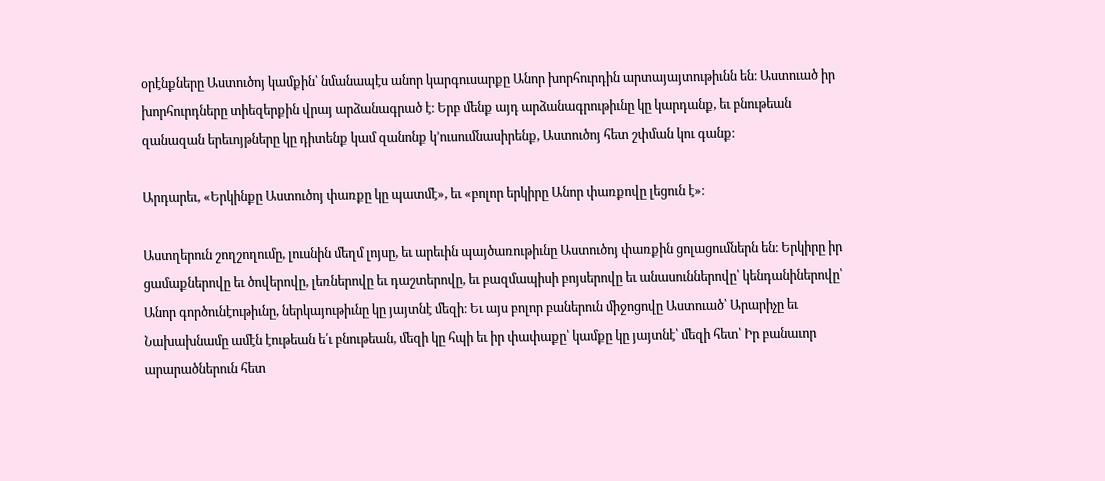օրէնքները Աստուծոյ կամքին՝ նմանապէս անոր կարգուսարքը Անոր խորհուրդին արտայայտութիւնն են։ Աստուած իր խորհուրդները տիեզերքին վրայ արձանագրած է։ Երբ մենք այդ արձանագրութիւնը կը կարդանք, եւ բնութեան զանազան երեւոյթները կը դիտենք կամ զանոնք կ՚ուսումնասիրենք, Աստուծոյ հետ շփման կու գանք։

Արդարեւ, «Երկինքը Աստուծոյ փառքը կը պատմէ», եւ «բոլոր երկիրը Անոր փառքովը լեցուն է»։

Աստղերուն շողշողումը, լուսնին մեղմ լոյսը, եւ արեւին պայծառութիւնը Աստուծոյ փառքին ցոլացումներն են։ Երկիրը իր ցամաքներովը եւ ծովերովը, լեռներովը եւ դաշտերովը, եւ բազմապիսի բոյսերովը եւ անասուններովը՝ կենդանիներովը՝ Անոր գործունէութիւնը, ներկայութիւնը կը յայտնէ մեզի։ Եւ այս բոլոր բաներուն միջոցովը Աստուած՝ Արարիչը եւ Նախախնամը ամէն էութեան ե՛ւ բնութեան, մեզի կը հպի եւ իր փափաքը՝ կամքը կը յայտնէ՝ մեզի հետ՝ Իր բանաւոր արարածներուն հետ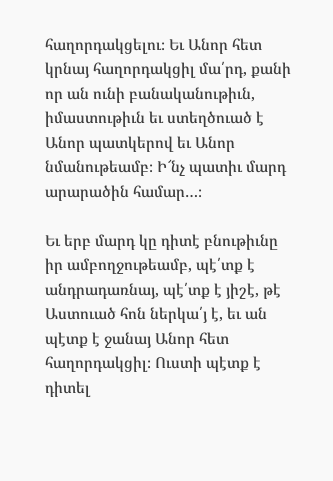հաղորդակցելու։ Եւ Անոր հետ կրնայ հաղորդակցիլ մա՛րդ, քանի որ ան ունի բանականութիւն, իմաստութիւն եւ ստեղծուած է Անոր պատկերով եւ Անոր նմանութեամբ։ Ի՜նչ պատիւ մարդ արարածին համար…։

Եւ երբ մարդ կը դիտէ բնութիւնը իր ամբողջութեամբ, պէ՛տք է անդրադառնայ, պէ՛տք է յիշէ, թէ Աստուած հոն ներկա՛յ է, եւ ան պէտք է ջանայ Անոր հետ հաղորդակցիլ։ Ուստի պէտք է դիտել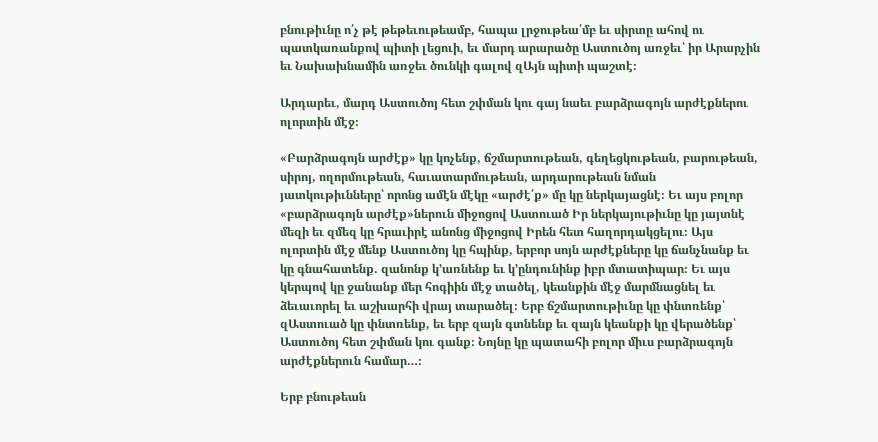բնութիւնը ո՛չ թէ թեթեւութեամբ, հապա լրջութեա՛մբ եւ սիրտը ահով ու պատկառանքով պիտի լեցուի, եւ մարդ արարածը Աստուծոյ առջեւ՝ իր Արարչին եւ Նախախնամին առջեւ ծունկի գալով զԱյն պիտի պաշտէ։

Արդարեւ, մարդ Աստուծոյ հետ շփման կու գայ նաեւ բարձրագոյն արժէքներու ոլորտին մէջ։

«Բարձրագոյն արժէք» կը կոչենք, ճշմարտութեան, գեղեցկութեան, բարութեան, սիրոյ, ողորմութեան, հաւատարմութեան, արդարութեան նման յատկութիւնները՝ որոնց ամէն մէկը «արժէ՛ք» մը կը ներկայացնէ։ Եւ այս բոլոր «բարձրագոյն արժէք»ներուն միջոցով Աստուած Իր ներկայութիւնը կը յայտնէ մեզի եւ զմեզ կը հրաւիրէ անոնց միջոցով Իրեն հետ հաղորդակցելու։ Այս ոլորտին մէջ մենք Աստուծոյ կը հպինք, երբոր սոյն արժէքները կը ճանչնանք եւ կը գնահատենք. զանոնք կ՚առնենք եւ կ՚ընդունինք իբր մտատիպար։ Եւ այս կերպով կը ջանանք մեր հոգիին մէջ տածել, կեանքին մէջ մարմնացնել եւ ձեւաւորել եւ աշխարհի վրայ տարածել։ Երբ ճշմարտութիւնը կը փնտռենք՝ զԱստուած կը փնտռենք, եւ երբ զայն գտնենք եւ զայն կեանքի կը վերածենք՝ Աստուծոյ հետ շփման կու գանք։ Նոյնը կը պատահի բոլոր միւս բարձրագոյն արժէքներուն համար…։

Երբ բնութեան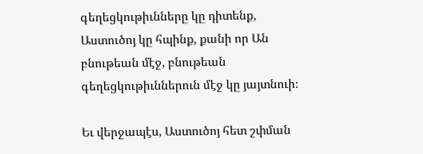գեղեցկութիւնները կը դիտենք, Աստուծոյ կը հպինք, քանի որ Ան բնութեան մէջ, բնութեան գեղեցկութիւններուն մէջ կը յայտնուի։

Եւ վերջապէս, Աստուծոյ հետ շփման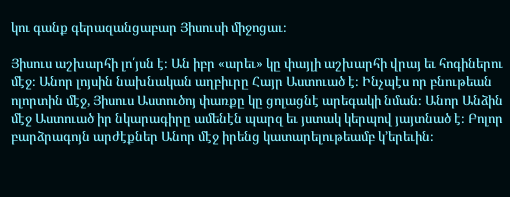կու գանք գերազանցաբար Յիսուսի միջոցաւ։

Յիսուս աշխարհի լո՛յսն է։ Ան իբր «արեւ» կը փայլի աշխարհի վրայ եւ հոգիներու մէջ։ Անոր լոյսին նախնական աղբիւրը Հայր Աստուած է։ Ինչպէս որ բնութեան ոլորտին մէջ, Յիսուս Աստուծոյ փառքը կը ցոլացնէ արեգակի նման։ Անոր Անձին մէջ Աստուած իր նկարագիրը ամենէն պարզ եւ յստակ կերպով յայտնած է։ Բոլոր բարձրագոյն արժէքներ Անոր մէջ իրենց կատարելութեամբ կ՚երեւին։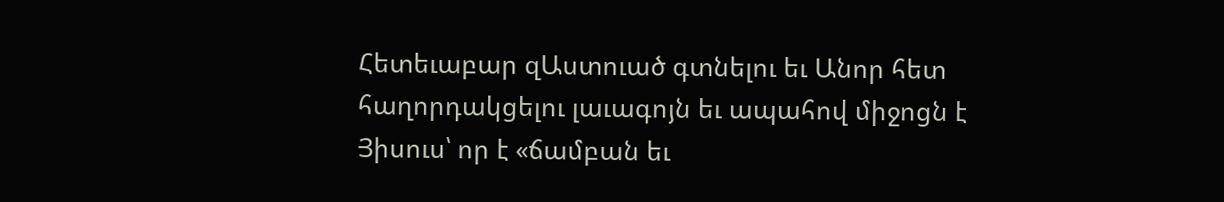Հետեւաբար զԱստուած գտնելու եւ Անոր հետ հաղորդակցելու լաւագոյն եւ ապահով միջոցն է Յիսուս՝ որ է «ճամբան եւ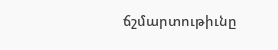ճշմարտութիւնը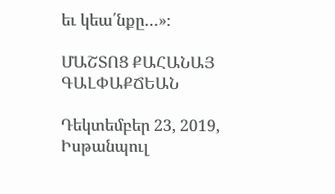եւ կեա՛նքը…»։

ՄԱՇՏՈՑ ՔԱՀԱՆԱՅ ԳԱԼՓԱՔՃԵԱՆ

Դեկտեմբեր 23, 2019, Իսթանպուլ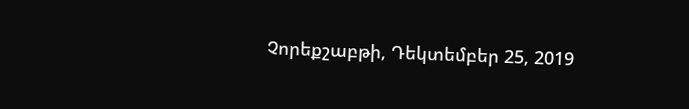Չորեքշաբթի, Դեկտեմբեր 25, 2019